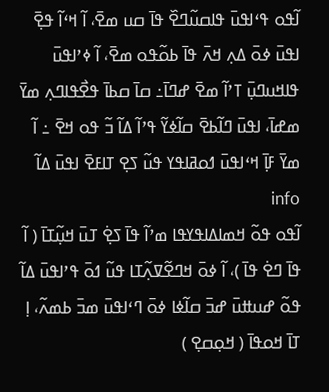ߊ߬ߟߋ ߟߵߊߟߎ߫ ߟߊߛߎ߬ߣߐ߰ ߟߊ߫ ߛߎ ߘߐ߫، ߊ߬ ߞߵߊ߬ ߟߐ߲߫ ߊߟߎ߫ ߦߋ߫ ߡߍ߲ ߞߍ߫ ߟߊ߫ ߕߋ߬ߟߋ ߘߐ߫، ߊ߬ ߦߴߊߟߎ߫ ߟߊߞߎߣߎ߲߫ ߠߴߊ߬ ߘߐ߫ ߝߣߊ߫߸ ߛߊ߫ ߛߕߊ߫ ߟߐ߯ߟߊߣߍ߲ ߘߌ߫ ߘߝߊ߫، ߊߟߎ߫ ߣߊ߬ߕߐ߫ ߛߊ߬ߦߌ߬ ߟߴߊ߬ ߡߊ߬ ߏ߬ ߟߋ ߞߐ߫ ߸ ߊ߬ ߘߌ߫ ߓߊ߲߫ ߞߵߊߟߎ߫ ߗߋߥߊߟߌ ߟߎ߬ ߖߐ߲ ߠߊߓߐ߫ ߊߟߎ߫ ߡߊ߬ info
ߊ߬ߟߋ ߟߋ߬ ߞߘߊߡߊߟߌߟߊ ߘߴߊ߬ ߟߊ߫ ߖߐ߲߭ ߠߎ߫ ߞߎ߲߬ߠߊ߫ ( ߊ߬ ߟߊ߫ ߣߐ߭ ߟߊ߫ )، ߊ߬ ߦߋ߫ ߞߣߐ߬ߜߍ߲߬ߠߊ ߟߎ߬ ߗߋ߫ ߟߴߊߟߎ߫ ߡߊ߬ ߟߋ߬ ߝߎߚߎ߫ ߝߏ߫ ߛߊ߬ߦߊ ߦߋ߫ ߣߵߊߟߎ߫ ߘߏ߫ ߕߘߍ߬، ߊ߲ ߠߊ߫ ߞߋߟߊ߫ ( ߞߋ߲ߛߐ߲ )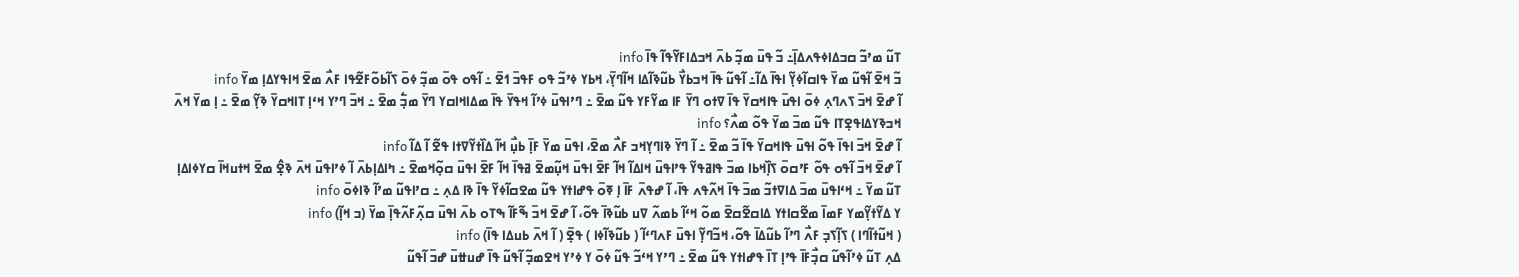ߠߎ߬ ߘߴߏ߬ ߛߏߡߊߦߟߍߡߊ߲߫߸ ߏ߬ ߟߎ߫ ߘߏ߲߬ ߕߍ߫ ߞߏߡߊߓߌ߬ߟߊ߬ ߟߊ߫ info
ߏ߬ ߞߐ߫ ߊ߬ߟߎ߬ ߘߌ߫ ߟߊߛߊ߬ߦߌ߲߬ ߊߟߊ߫ ߡߊ߬߸ ߊ߬ߟߎ߬ ߟߊ߫ ߞߏߕߌ߯ ߕߎ߬ߢߊ߬ߡߊ ߞߊ߬ߣߌ߲߫، ߞߕߌ ߦߴߏ߬ ߟߋ ߓߟߏ߫ ߗߐ߫ ߸ ߊ߬ߟߋ ߟߋ߫ ߘߏ߲߬ ߦߋ߫ ߖߊ߬ߕߋ߬ߓߐ߬ߟߊ ߓߍ߯ ߘߐ߫ ߞߊߟߌߡߊ߲ ߘߌ߫ info
ߊ߬ ߝߐ߫ ߞߏ߫ ߖߍߣߍ߲ ߦߋ߫ ߊߟߎ߫ ߟߊߞߛߌ߫ ߟߊ߫ ߜߙߋ ߣߌ߫ ߓߊ ߘߌ߬ߓߌ ߟߎ߬ ߘߐ߫ ߸ ߣߴߊߟߎ߫ ߦߴߊ߬ ߞߟߌ߫ ߟߊ߫ ߘߡߊߞߊߛߌ ߣߌ߫ ߘߏ߲߱ ߘߐ߫ ߸ ߞߏ߫ ߣߴߌ ߞߵߊ߲ ߠߊߞߛߌ߫ ߢߌ߲߬ ߘߐ߫ ߸ ߊ߲ ߘߌ߫ ߞߍ߫ ߞߏߢߌߡߊߟߐ߲ߠߊ ߟߎ߬ ߘߏ߫ ߘߌ߫ ߟߋ߬ ߘߍ߯؟ info
ߊ߬ ߝߐ߫ ߞߏ߫ ߊߟߊ߫ ߟߋ߬ ߊߟߎ߫ ߟߊߞߛߌ߫ ߟߊ߫ ߏ߬ ߘߐ߫ ߸ ߊ߬ ߣߌ߫ ߢߊߣߌ߲ߞߏ ߓߍ߯ ߘߐ߫، ߊߟߎ߫ ߘߌ߫ ߓߊ߲߫ ߕߎ߲߯ ߞߊ߬ ߡߊ߰ߙߌ߬ߜߙߊ ߟߐ߬ ߊ߬ ߡߊ߬ info
ߊ߬ ߝߐ߫ ߞߏ߫ ߊ߬ߟߋ ߟߋ߬ ߓߴߛߋ߫ ߖߊ߲߰ߞߕߊ ߘߏ߫ ߟߊߥߟߌ߬ ߟߴߊߟߎ߫ ߞߊߡߊ߬ ߞߊ߬ ߓߐ߫ ߊߟߎ߫ ߞߎ߲߬ߘߐ߫ ߥߟߊ߫ ߞߊ߬ ߓߐ߫ ߊߟߎ߫ ߛߋ߲߬ߞߘߐ߫ ߸ ߤߊߡߊ߲ߕߍ߫ ߊ߬ ߦߴߊߟߎ߫ ߞߍ߫ ߢߐ߲߮ ߘߐ߫ ߞߙߎߞߊ߫ ߛߌߦߊߡߊ߲ ߠߎ߬ ߘߌ߫ ߸ ߞߵߊߟߎ߫ ߘߏ߫ ߡߊߜߙߏ߬ ߘߏ߫ ߟߊ߫ ߞߍ߬ߟߍ ߟߊ߫، ߊ߬ ߝߟߍ߫ ߓߊ߫ ߊ߲ ߧߋ߫ ߟߝߊߙߌ ߟߎ߬ ߘߐߛߊ߬ߦߌ߬ ߟߊ߫ ߢߊ ߡߍ߲ ߸ ߛߴߊߟߎ߬ ߘߴߊ߬ ߢߊߦߋ߫ info
ߌ ߡߌ߬ߙߌ߲߬ߘߌ ߓߘߊ߫ ߘߐ߬ߛߊߙߌ ߡߊߛߐ߬ߛߐ߫ ߘߋ߬ ߞߵߊ߬ ߕߘߍ߬ ߜߎ ߕߎ߬ߢߊ߫ ߟߋ߬، ߊ߬ ߝߐ߫ ߞߏ߫ ߒ߬ߓߊ߬ ߒߠߋ ߕߍ߫ ߊߟߎ߫ ߛߍ߲߬ߓߍ߬ߟߊ߲߫ ߘߌ߫ (ߏ ߞߊ߲߬) info
( ߞߎ߬ߙߊ߬ߣߊ ) ߖߊ߲߬ߖߏ߲ ߓߍ߯ ߣߴߊ߬ ߕߎ߬ߡߊ߫ ߟߋ߬، ߞߏ߬ߣߌ߲߬ ߊߟߎ߫ ߓߍߣߵߊ߬ ( ߕߎ߬ߢߊ߬ߦߊ ) ߟߐ߲߫ ( ߊ߬ ߞߍ߫ ߕߎߡߊ ߟߊ߫) info
ߡߍ߲ ߠߎ߬ ߦߴߊ߬ߟߎ߬ ߛߏ߲߯ߓߊ߫ ߟߴߊ߲ ߠߊ߫ ߟߝߊߙߌ ߟߎ߬ ߘߐ߫ ߸ ߣߴߌ ߞߵߏ߬ ߟߎ߬ ߦߋ߫ ߌ ߦߴߌ ߞߐߘߏ߲߬ ߊ߬ߟߎ߬ ߟߊ߫ ߝߎߚߎ߫ ߝߏ߫ ߊ߬ߟߎ߬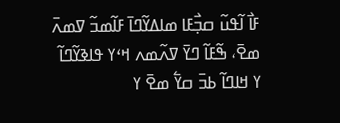ߓߊ߯ ߊ߬ߟߎ߬ ߛߏ߲߯ߓߊ ߘߊߡߌ߬ߣߊ߫ ߓߊ߬ߘߏ߬ ߜߘߍ߫ ߘߐ߫، ߒ߬ߓߊ߬ ߣߌ߫ ߜߍ߬ߘߍ ߞߵߌ ߟߊߢߌ߬ߣߊ߬ ߌ ߞߊߣߊ߬ ߕߏ߫ ߛߌ߱ ߘߐ߫ ߌ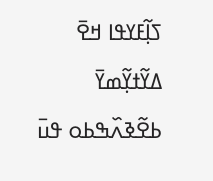ߖߊ߲߬ߓߌߟߊ ߞߐ߫ ߡߌ߬ߙߌ߲߬ߘߌ߫ ߕߐ߬ߢߍ߰ߒߕߋ ߟߎ߫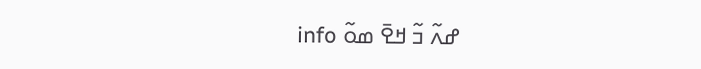ߝߍ߬ ߏ߬ ߞߐ߫ ߘߋ߬ info